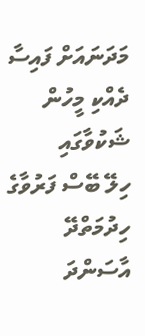މަދަނައަށް ފައިސާ ދެއްކި މީހުން ޝަކުވާގައި
ހިލޭ ބޭސް ފަރުވާގެ ހިދުމަތްދޭ އާސަންދަ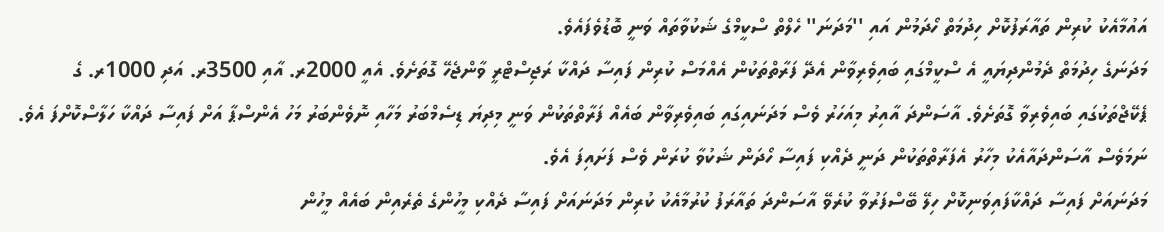އައުމާއެކު ކުރިން ތައާރަފުކޮށް ހިދުމަތް ހޯދަމުން އައި ''މަދަނަ'' ހެލްތް ސްކީމްގެ ޝަކުވާތައް ވަނީ ބޮޑުވެފައެވެ.
މަދަނަގެ ހިދުމަތް ދެމުންދިޔައީ އެ ސްކީމްގައި ބައިވެރިވާން އެދޭ ފަރާތްތަކުން އެއްމަސް ކުރިން ފައިސާ ދައްކާ ރަޖިސްޓްރީ ވާންޖެހޭ ގޮތަށެވެ. އެއީ 2000ރ. އާއި 3500ރ. އަދި 1000ރ. ގެ ޕެކޭޖްތަކުގައި ބައިވެރިވާ ގޮތަށެވެ. އާސަންދަ އާއިރު މިއަހަރު ވެސް މަދަނައިގައި ބައިވެރިވާން ބައެއް ފަރާތްތަކުން ވަނީ މިދިޔަ ޑިސެމްބަރު މަހާއި ނޮވެންބަރު މަހު އެންސްޕާ އަށް ފައިސާ ދައްކާ ހަލާސްކޮށްފަ އެވެ. ނަމަވެސް އާސަންދައާއެކު މިހާރު އެފަރާތްތަކުން ދަނީ ދެއްކި ފައިސާ ހޯދަން ޝަކުވާ ކުރަން ވެސް ފަށައިފަ އެވެ.
މަދަނައަށް ފައިސާ ދައްކާފައިވަނިކޮށް ހިލޭ ބޭސްފަރުވާ ކުރެވޭ އާސަންދަ ތައާރަފު ކުރުމާއެކު ކުރިން މަދަނައަށް ފައިސާ ދެއްކި މީހުންގެ ތެރެއިން ބައެއް މީހުން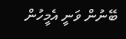ބޭނުން ވަނީ އެމީހުން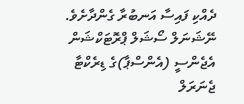ދެއްކި ފައިސާ އަނބުރާ ގެންދާށެވެ.
ނޭޝަނަލް ސޯޝަލް ޕްރޮޓަކްޝަން އެޖެންސީ (އެންސްޕާ)ގެ ޑިރެކްޓާ ޖެނަރަލް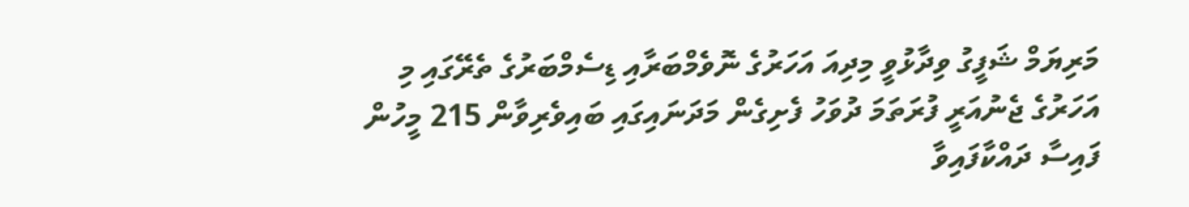މަރިޔަމް ޝަފީގު ވިދާޅުވީ މިދިއަ އަހަރުގެ ނޮވެމްބަރާއި ޑިސެމްބަރުގެ ތެރޭގައި މި އަހަރުގެ ޖެނުއަރީ ފުރަތަމަ ދުވަހު ފެށިގެން މަދަނައިގައި ބައިވެރިވާން 215 މީހުން ފައިސާ ދައްކާފައިވާ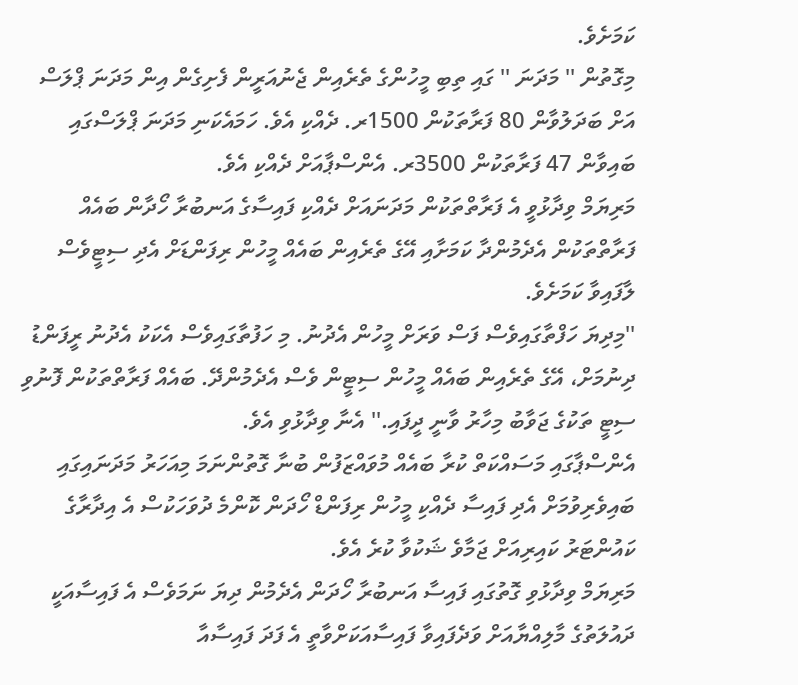ކަމަށެވެ.
މިގޮތުން '' މަދަނަ '' ގައި ތިބި މީހުންގެ ތެރެއިން ޖެނުއަރީން ފެށިގެން އިން މަދަނަ ޕްލަސް އަށް ބަދަލުވާން 80 ފަރާތަކުން 1500ރ. ދެއްކި އެވެ. ހަމައެކަނި މަދަނަ ޕްލަސްގައި ބައިވާން 47 ފަރާތަކުން 3500ރ. އެންސްޕާއަށް ދެއްކި އެވެ.
މަރިޔަމް ވިދާޅުވީ އެ ފަރާތްތަކުން މަދަނައަށް ދެއްކި ފައިސާގެ އަނބުރާ ހޯދާން ބައެއް ފަރާތްތަކުން އެދެމުންދާ ކަމަށާއި އޭގެ ތެރެއިން ބައެއް މީހުން ރިފަންޑަށް އެދި ސިޓީވެސް ލާފައިވާ ކަމަށެވެ.
''މިދިޔަ ހަފްތާގައިވެސް ފަސް ވަރަށް މީހުން އެދުނު. މި ހަފުތާގައިވެސް އެކަކު އެދުނު ރީފަންޑު ދިނުމަށް، އޭގެ ތެރެއިން ބައެއް މީހުން ސިޓީން ވެސް އެދެމުންދޭ. ބައެއް ފަރާތްތަކުން ފޮނުވި ސިޓީ ތަކުގެ ޖަވާބު މިހާރު ވާނީ ދީފައި.'' އެނާ ވިދާޅުވި އެވެ.
އެންސްޕާގައި މަސައްކަތް ކުރާ ބައެއް މުވައްޒަފުން ބުނާ ގޮތުންނަމަ މިއަހަރު މަދަނައިގައި ބައިވެރިވުމަށް އެދި ފައިސާ ދެއްކި މީހުން ރިފަންޑް ހޯދަން ކޮންމެ ދުވަހަކުސް އެ އިދާރާގެ ކައުންޓަރު ކައިރިއަށް ޖަމާވެ ޝަކުވާ ކުރެ އެވެ.
މަރިޔަމް ވިދާޅުވި ގޮތުގައި ފައިސާ އަނބުރާ ހޯދަން އެދެމުން ދިޔަ ނަމަވެސް އެ ފައިސާއަކީ ދައުލަތުގެ މާލިއްޔާއަށް ވަދެފައިވާ ފައިސާއަކަށްވާތީ އެ ފަދަ ފައިސާއާ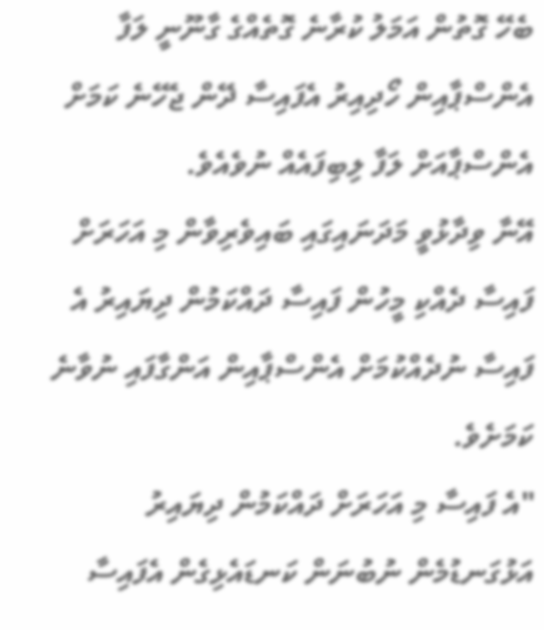ބެހޭ ގޮތުން އަމަލު ކުރާނެ ގޮތެއްގެ ގާނޫނީ ލަފާ އެންސްޕާއިން ހޯދިއިރު އެފައިސާ ދޭން ޖެހޭނެ ކަމަށް އެންސްޕާއަށް ލަފާ ލިބިފައެއް ނުވެއެވެ.
އޭނާ ވިދާޅުވީ މަދަނައިގައި ބައިވެރިވާން މި އަހަރަށް ފައިސާ ދެއްކި މީހުން ފައިސާ ދައްކަމުން ދިޔައިރު އެ ފައިސާ ނުދެއްކުމަށް އެންސްޕާއިން އަންގާފައި ނުވާނެ ކަމަށެވެ.
"އެ ފައިސާ މި އަހަރަށް ދައްކަމުން ދިޔައިރު އަޅުގަނޑުމެން ނުބުނަން ކަނޑައެޅިގެން އެފައިސާ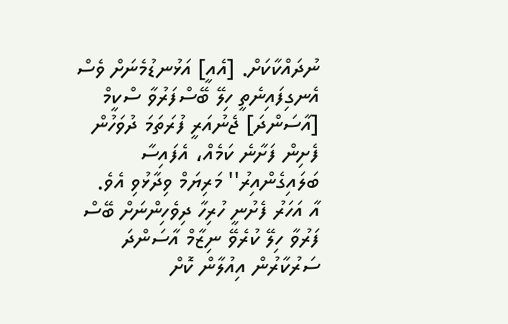ނުދައްކާކަށް. [އެއީ] އަޅުނޑުމެނަށް ވެސް އެނގިފައިނެތީ ހިލޭ ބޭސްފަރުވާ ސްކީމް [އާސަންދަ] ޖެނުއަރީ ފުރަތަމަ ދުވަހުން ފެށިން ފަށާނެ ކަމެއް، އެފައިސާ ބަލައިގެންއިރު'' މަރިޔަމް ވިދާޅުވި އެވެ.
އާ އަހަރު ފެށުނީ ހުރިހާ ދިވެހިންނަށް ބޭސް ފަރުވާ ހިލޭ ކުރެވޭ ނިޒާމް އާސަންދަ ސަރުކާރުން އިއުލާން ކޮށް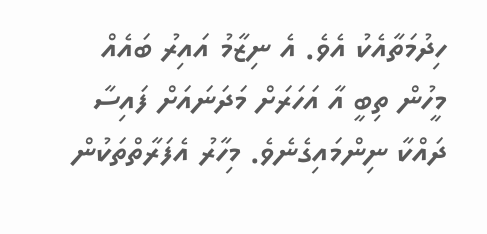ހިދުމަތާއެކު އެވެ. އެ ނިޒާމު އައިރު ބައެއް މީހުން ތިބީ އާ އަހަރަށް މަދަނައަށް ފައިސާ ދައްކާ ނިންމައިގެނެވެ. މިހާރު އެފަރާތްތަކުން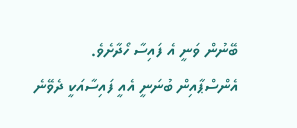ބޭނުން ވަނީ އެ ފައިސާ ހޯދާށެވެ. އެންސްޕާއިން ބުނަނީ އެއީ ފައިސާއަކީ ދެވޭނެ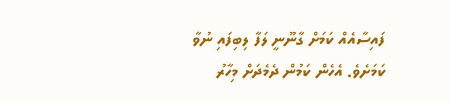ފައިސާއެއް ކަމަށް ގާނޫނީ ލަފާ ލިބިފައި ނުވާ ކަމަށެވެ. އެހެން ކަމުން ދެމެދަށް މިހާރު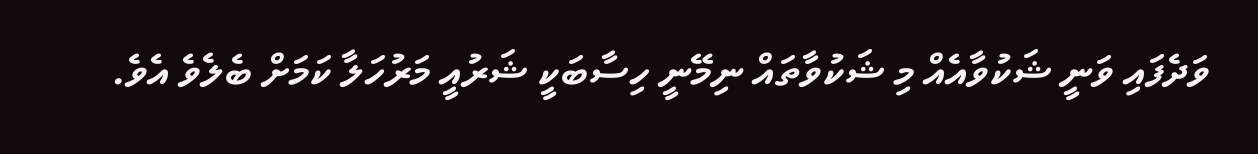ވަދެފައި ވަނީ ޝަކުވާއެއް މި ޝަކުވާތައް ނިމޭނީ ހިސާބަކީ ޝަރުއީ މަރުހަލާ ކަމަށް ބެލެވެ އެވެ.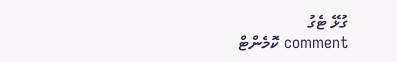ގުޅޭ ޓެގު
comment ކޮމެންޓް